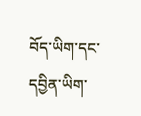བོད་ཡིག་དང་དབྱིན་ཡིག་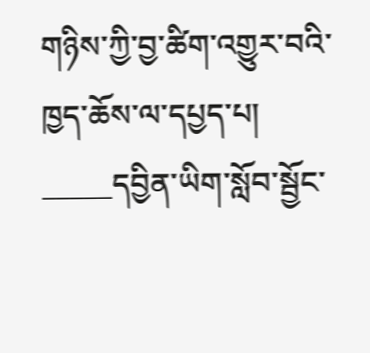གཉིས་ཀྱི་བྱ་ཚིག་འགྱུར་བའི་ཁྱད་ཆོས་ལ་དཔྱད་པ།
_____དབྱིན་ཡིག་སློབ་སྦྱོང་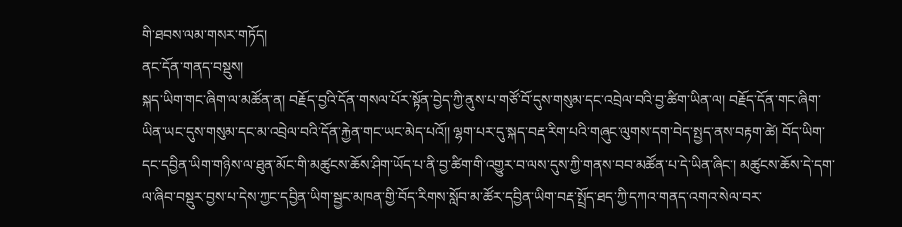གི་ཐབས་ལམ་གསར་གཏོད།
ནང་དོན་གནད་བསྡུས།
སྐད་ཡིག་གང་ཞིག་ལ་མཚོན་ན། བརྗོད་བྱའི་དོན་གསལ་པོར་སྟོན་བྱེད་ཀྱི་ནུས་པ་གཙོ་བོ་དུས་གསུམ་དང་འབྲེལ་བའི་བྱ་ཚིག་ཡིན་ལ། བརྗོད་དོན་གང་ཞིག་ཡིན་ཡང་དུས་གསུམ་དང་མ་འབྲེལ་བའི་དོན་རྐྱེན་གང་ཡང་མེད་པའོ།། ལྷག་པར་དུ་སྐད་བརྡ་རིག་པའི་གཞུང་ལུགས་དག་བེད་སྤྱད་ནས་བརྟག་ཚེ། བོད་ཡིག་དང་དབྱིན་ཡིག་གཉིས་ལ་ཐུན་མོང་གི་མཚུངས་ཆོས་ཤིག་ཡོད་པ་ནི་བྱ་ཚིག་གི་འགྱུར་བ་ལས་དུས་ཀྱི་གནས་བབ་མཚོན་པ་དེ་ཡིན་ཞིང་། མཚུངས་ཆོས་དེ་དག་ལ་ཞིབ་བསྡུར་བྱས་པ་དེས་ཀྱང་དབྱིན་ཡིག་སྦྱང་མཁན་གྱི་བོད་རིགས་སློབ་མ་ཚོར་དབྱིན་ཡིག་བརྡ་སྤྲོད་ཐད་ཀྱི་དཀའ་གནད་འགའ་སེལ་བར་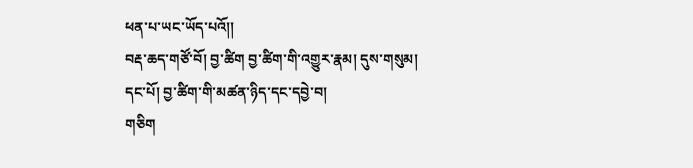ཕན་པ་ཡང་ཡོད་པའོ།།
བརྡ་ཆད་གཙོ་བོ། བྱ་ཚིག བྱ་ཚིག་གི་འགྱུར་རྣམ། དུས་གསུམ།
དང་པོ། བྱ་ཚིག་གི་མཚན་ཉིད་དང་དབྱེ་བ།
གཅིག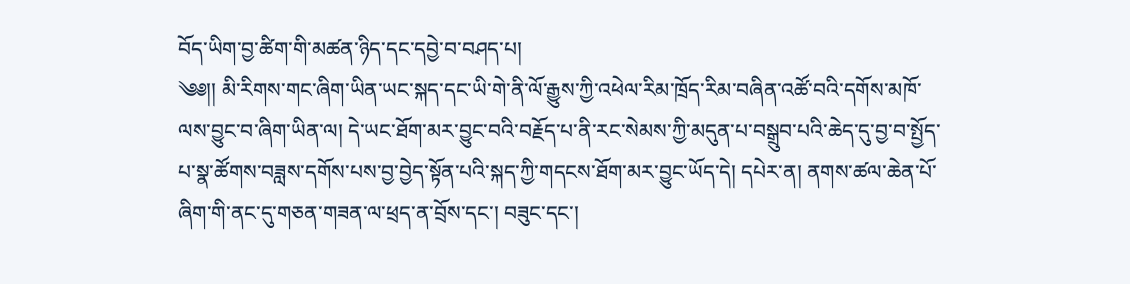བོད་ཡིག་བྱ་ཚིག་གི་མཚན་ཉིད་དང་དབྱེ་བ་བཤད་པ།
༄༅།། མི་རིགས་གང་ཞིག་ཡིན་ཡང་སྐད་དང་ཡི་གེ་ནི་ལོ་རྒྱུས་ཀྱི་འཕེལ་རིམ་ཁྲོད་རིམ་བཞིན་འཚོ་བའི་དགོས་མཁོ་ལས་བྱུང་བ་ཞིག་ཡིན་ལ། དེ་ཡང་ཐོག་མར་བྱུང་བའི་བརྗོད་པ་ནི་རང་སེམས་ཀྱི་མདུན་པ་བསྒྲུབ་པའི་ཆེད་དུ་བྱ་བ་སྤྱོད་པ་སྣ་ཚོགས་བཟླས་དགོས་པས་བྱ་བྱེད་སྟོན་པའི་སྐད་ཀྱི་གདངས་ཐོག་མར་བྱུང་ཡོད་དེ། དཔེར་ན། ནགས་ཚལ་ཆེན་པོ་ཞིག་གི་ནང་དུ་གཅན་གཟན་ལ་ཕྲད་ན་བྲོས་དང་། བཟུང་དང་།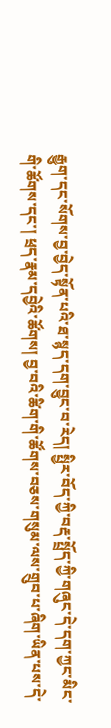རྒྱུག་དང་སོགས་བྱ་བྱེད་སྟོན་པའི་ཐ་སྙད་དག་བྱུང་བ་རེད། སྤྱིར་བོད་ཀྱི་བརྡ་སྤྲོད་ཀྱི་གཞུང་དེ་དག་ཀྱང་མིང་གི་ཚོགས་དང་། ཕྲད་རྣམ་དབྱེའི་ཚོགས། བྱ་བའི་ཚིག་གི་ཚོགས་བཅས་གསུམ་ལས་གྲུབ་པ་ཞིག་ཡིན་པས་དེ་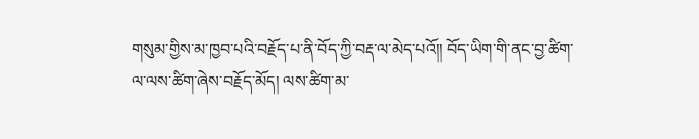གསུམ་གྱིས་མ་ཁྱབ་པའི་བརྗོད་པ་ནི་བོད་ཀྱི་བརྡ་ལ་མེད་པའོ།། བོད་ཡིག་གི་ནང་བྱ་ཚིག་ལ་ལས་ཚིག་ཞེས་བརྗོད་མོད། ལས་ཚིག་མ་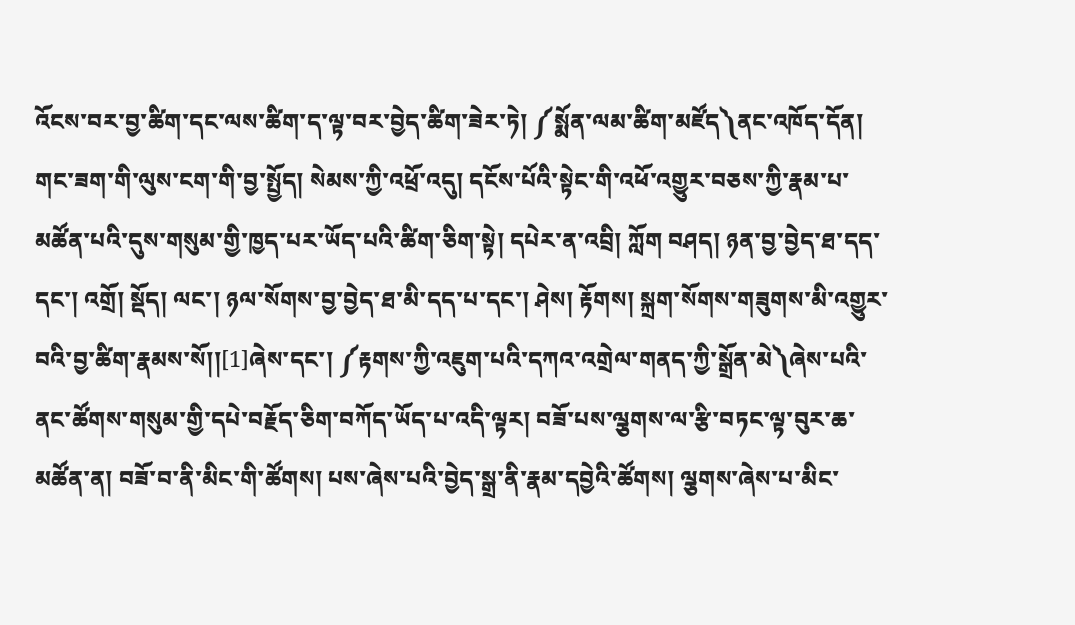འོངས་བར་བྱ་ཚིག་དང་ལས་ཚིག་ད་ལྟ་བར་བྱེད་ཚིག་ཟེར་ཏེ། ༼སྨོན་ལམ་ཚིག་མཛོད༽ནང་འཁོད་དོན། གང་ཟག་གི་ལུས་ངག་གི་བྱ་སྤྱོད། སེམས་ཀྱི་འཕྲོ་འདུ། དངོས་པོའི་སྟེང་གི་འཕོ་འགྱུར་བཅས་ཀྱི་རྣམ་པ་མཚོན་པའི་དུས་གསུམ་གྱི་ཁྱད་པར་ཡོད་པའི་ཚིག་ཅིག་སྟེ། དཔེར་ན་འབྲི། ཀློག བཤད། ཉན་བྱ་བྱེད་ཐ་དད་དང་། འགྲོ། སྡོད། ལང་། ཉལ་སོགས་བྱ་བྱེད་ཐ་མི་དད་པ་དང་། ཤེས། རྟོགས། སྐྲག་སོགས་གཟུགས་མི་འགྱུར་བའི་བྱ་ཚིག་རྣམས་སོ།།[1]ཞེས་དང་། ༼རྟགས་ཀྱི་འཇུག་པའི་དཀའ་འགྲེལ་གནད་ཀྱི་སྒྲོན་མེ༽ཞེས་པའི་ནང་ཚོགས་གསུམ་གྱི་དཔེ་བརྗོད་ཅིག་བཀོད་ཡོད་པ་འདི་ལྟར། བཟོ་པས་ལྕགས་ལ་རྩི་བཏང་ལྟ་བུར་ཆ་མཚོན་ན། བཟོ་བ་ནི་མིང་གི་ཚོགས། པས་ཞེས་པའི་བྱེད་སྒྲ་ནི་རྣམ་དབྱེའི་ཚོགས། ལྕགས་ཞེས་པ་མིང་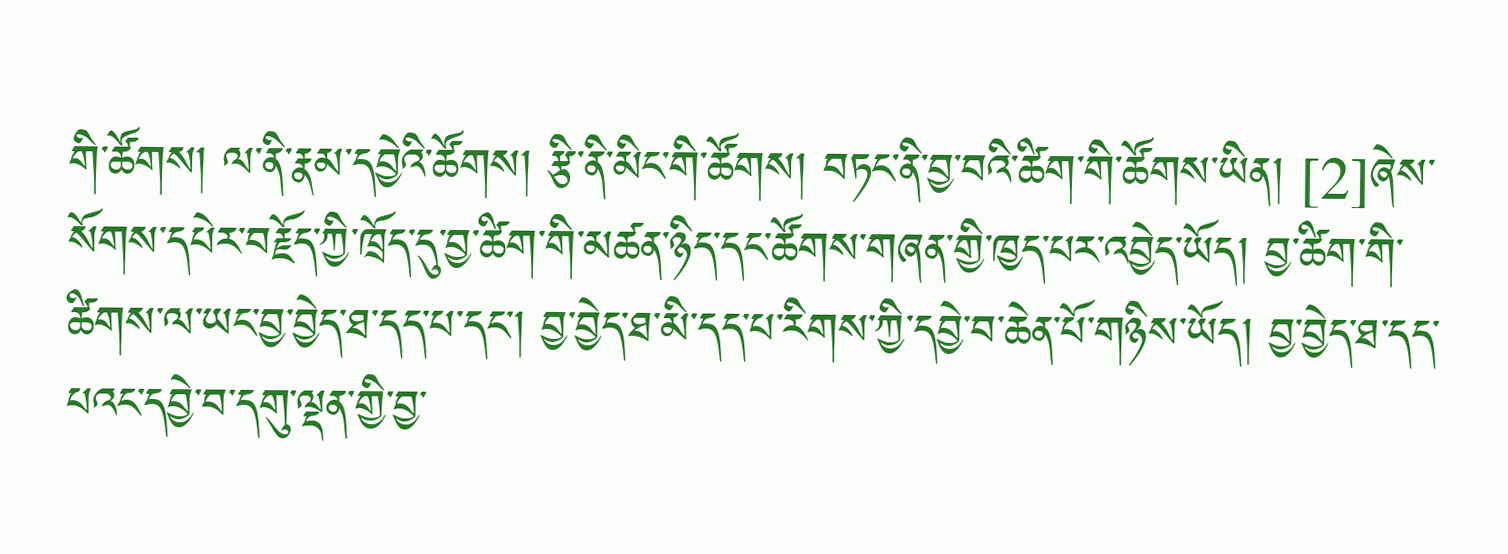གི་ཚོགས། ལ་ནི་རྣམ་དབྱེའི་ཚོགས། རྩི་ནི་མིང་གི་ཚོགས། བཏང་ནི་བྱ་བའི་ཚིག་གི་ཚོགས་ཡིན། [2]ཞེས་སོགས་དཔེར་བརྗོད་ཀྱི་ཁྲོད་དུ་བྱ་ཚིག་གི་མཚན་ཉིད་དང་ཚོགས་གཞན་གྱི་ཁྱད་པར་འབྱེད་ཡོད། བྱ་ཚིག་གི་ཚིགས་ལ་ཡང་བྱ་བྱེད་ཐ་དད་པ་དང་། བྱ་བྱེད་ཐ་མི་དད་པ་རིགས་ཀྱི་དབྱེ་བ་ཆེན་པོ་གཉིས་ཡོད། བྱ་བྱེད་ཐ་དད་པའང་དབྱེ་བ་དགུ་ལྡན་གྱི་བྱ་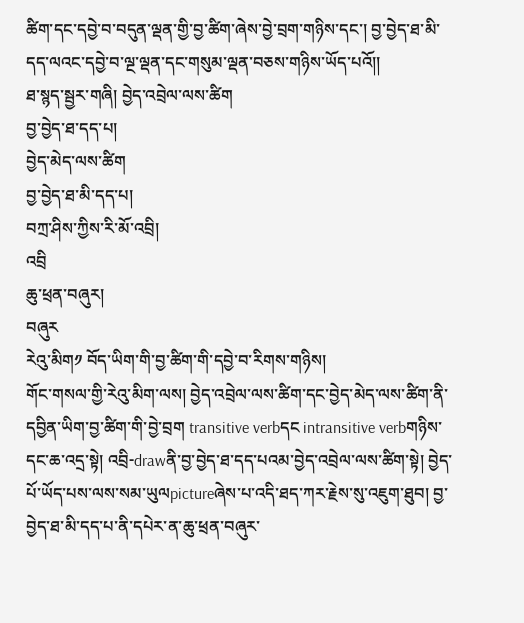ཚིག་དང་དབྱེ་བ་བདུན་ལྡན་གྱི་བྱ་ཚིག་ཞེས་བྱེ་བྲག་གཉིས་དང་། བྱ་བྱེད་ཐ་མི་དད་ལའང་དབྱེ་བ་ལྔ་ལྡན་དང་གསུམ་ལྡན་བཅས་གཉིས་ཡོད་པའོ།།
ཐ་སྙད་སྦྱར་གཞི། བྱེད་འབྲེལ་ལས་ཚིག
བྱ་བྱེད་ཐ་དད་པ།
བྱེད་མེད་ལས་ཚིག
བྱ་བྱེད་ཐ་མི་དད་པ།
བཀྲ་ཤིས་ཀྱིས་རི་མོ་འབྲི།
འབྲི
ཆུ་ཕྲན་བཞུར།
བཞུར
རེའུ་མིག༡ བོད་ཡིག་གི་བྱ་ཚིག་གི་དབྱེ་བ་རིགས་གཉིས།
གོང་གསལ་གྱི་རེའུ་མིག་ལས། བྱེད་འབྲེལ་ལས་ཚིག་དང་བྱེད་མེད་ལས་ཚིག་ནི་དབྱིན་ཡིག་བྱ་ཚིག་གི་བྱེ་བྲག transitive verbདང intransitive verbགཉིས་དང་ཆ་འདྲ་སྟེ། འབྲི-drawནི་བྱ་བྱེད་ཐ་དད་པའམ་བྱེད་འབྲེལ་ལས་ཚིག་སྟེ། བྱེད་པོ་ཡོད་པས་ལས་སམ་ཡུལpictureཞེས་པ་འདི་ཐད་ཀར་རྗེས་སུ་འཇུག་ཐུབ། བྱ་བྱེད་ཐ་མི་དད་པ་ནི་དཔེར་ན་ཆུ་ཕྲན་བཞུར་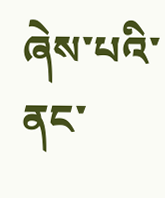ཞེས་པའི་ནང་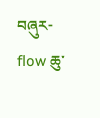བཞུར-flow ཆུ་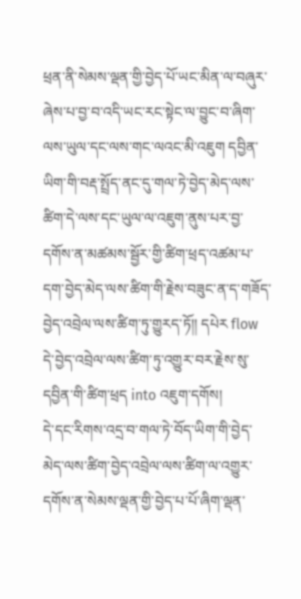ཕྲན་ནི་སེམས་ལྡན་གྱི་བྱེད་པོ་ཡང་མིན་ལ་བཞུར་ཞེས་པ་བྱ་བ་འདི་ཡང་རང་སྟེང་ལ་བྱུང་བ་ཞིག་ལས་ཡུལ་དང་ལས་གང་ལའང་མི་འཇུག དབྱིན་ཡིག་གི་བརྡ་སྤྲོད་ནང་དུ་གལ་ཏེ་བྱེད་མེད་ལས་ཚིག་དེ་ལས་དང་ཡུལ་ལ་འཇུག་ནུས་པར་བྱ་དགོས་ན་མཚམས་སྦྱོར་གྱི་ཚིག་ཕྲད་འཚམ་པ་དག་བྱེད་མེད་ལས་ཚིག་གི་རྗེས་བཟུང་ན་ད་གཟོད་བྱེད་འབྲེལ་ལས་ཚིག་ཏུ་གྱུརད་ཏོ།། དཔེར flow དེ་བྱེད་འབྲེལ་ལས་ཚིག་ཏུ་འགྱུར་བར་རྗེས་སུ་དབྱིན་གི་ཚིག་ཕྲད into འཇུག་དགོས།
དེ་དང་རིགས་འདྲ་བ་གལ་ཏེ་བོད་ཡིག་གི་བྱེད་མེད་ལས་ཚིག་བྱེད་འབྲེལ་ལས་ཚིག་ལ་འགྱུར་དགོས་ན་སེམས་ལྡན་གྱི་བྱེད་པ་པོ་ཞིག་ལྡན་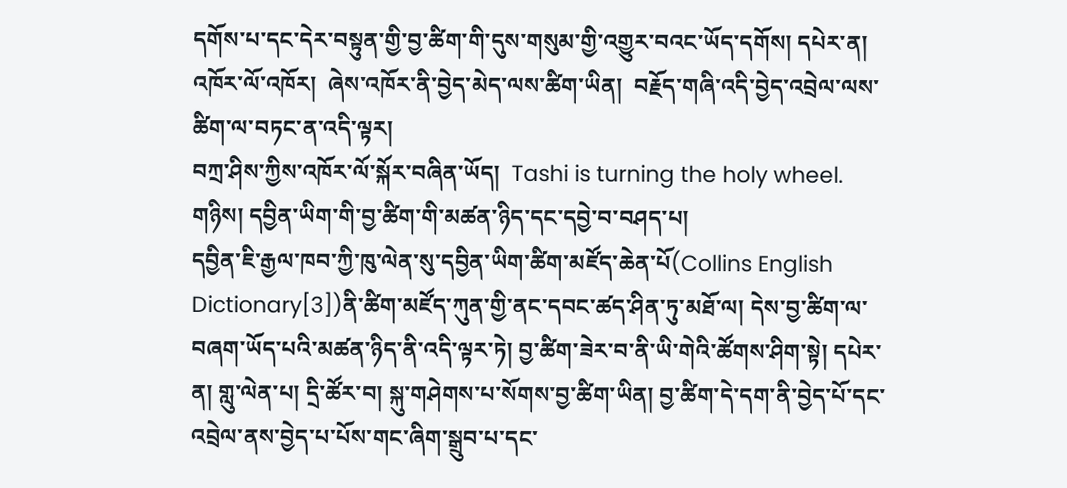དགོས་པ་དང་དེར་བསྟུན་གྱི་བྱ་ཚིག་གི་དུས་གསུམ་གྱི་འགྱུར་བའང་ཡོད་དགོས། དཔེར་ན། འཁོར་ལོ་འཁོར།  ཞེས་འཁོར་ནི་བྱེད་མེད་ལས་ཚིག་ཡིན།  བརྗོད་གཞི་འདི་བྱེད་འབྲེལ་ལས་ཚིག་ལ་བཏང་ན་འདི་ལྟར།
བཀྲ་ཤིས་ཀྱིས་འཁོར་ལོ་སྐོར་བཞིན་ཡོད།  Tashi is turning the holy wheel.
གཉིས། དབྱིན་ཡིག་གི་བྱ་ཚིག་གི་མཚན་ཉིད་དང་དབྱེ་བ་བཤད་པ།
དབྱིན་ཇི་རྒྱལ་ཁབ་ཀྱི་ཁུ་ལེན་སུ་དབྱིན་ཡིག་ཚིག་མཛོད་ཆེན་པོ(Collins English Dictionary[3])ནི་ཚིག་མཛོད་ཀུན་གྱི་ནང་དབང་ཚད་ཤིན་ཏུ་མཐོ་ལ། དེས་བྱ་ཚིག་ལ་བཞག་ཡོད་པའི་མཚན་ཉིད་ནི་འདི་ལྟར་ཏེ། བྱ་ཚིག་ཟེར་བ་ནི་ཡི་གེའི་ཚོགས་ཤིག་སྟེ། དཔེར་ན། གླུ་ལེན་པ། དྲི་ཚོར་བ། སྐུ་གཤེགས་པ་སོགས་བྱ་ཚིག་ཡིན། བྱ་ཚིག་དེ་དག་ནི་བྱེད་པོ་དང་འབྲེལ་ནས་བྱེད་པ་པོས་གང་ཞིག་སྒྲུབ་པ་དང་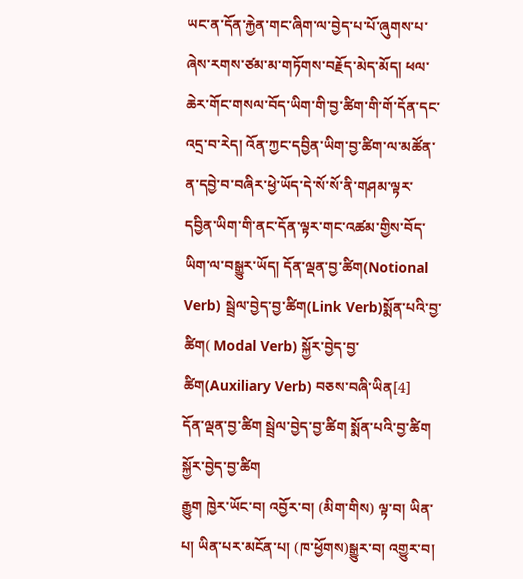ཡང་ན་དོན་རྐྱེན་གང་ཞིག་ལ་བྱེད་པ་པོ་ཞུགས་པ་ཞེས་རགས་ཙམ་མ་གཏོགས་བརྗོད་མེད་མོད། ཕལ་ཆེར་གོང་གསལ་བོད་ཡིག་གི་བྱ་ཚིག་གི་གོ་དོན་དང་འདྲ་བ་རེད། འོན་ཀྱང་དབྱིན་ཡིག་བྱ་ཚིག་ལ་མཚོན་ན་དབྱེ་བ་བཞིར་ཕྱེ་ཡོད་དེ་སོ་སོ་ནི་གཤམ་ལྟར་དབྱིན་ཡིག་གི་ནང་དོན་ལྟར་གང་འཚམ་གྱིས་བོད་ཡིག་ལ་བསྒྱུར་ཡོད། དོན་ལྡན་བྱ་ཚིག(Notional Verb) སྦྲེལ་བྱེད་བྱ་ཚིག(Link Verb)སྨོན་པའི་བྱ་ཚིག( Modal Verb) སྐྱོར་བྱེད་བྱ་ཚིག(Auxiliary Verb) བཅས་བཞི་ཡིན[4]
དོན་ལྡན་བྱ་ཚིག སྦྲེལ་བྱེད་བྱ་ཚིག སྨོན་པའི་བྱ་ཚིག སྐྱོར་བྱེད་བྱ་ཚིག
རྒྱུག ཁྱེར་ཡོང་བ། འབྱོར་བ། (མིག་གིས) ལྟ་བ། ཡིན་པ། ཡིན་པར་མངོན་པ། (ཁ་ཕྱོགས)སྒྱུར་བ། འགྱུར་བ།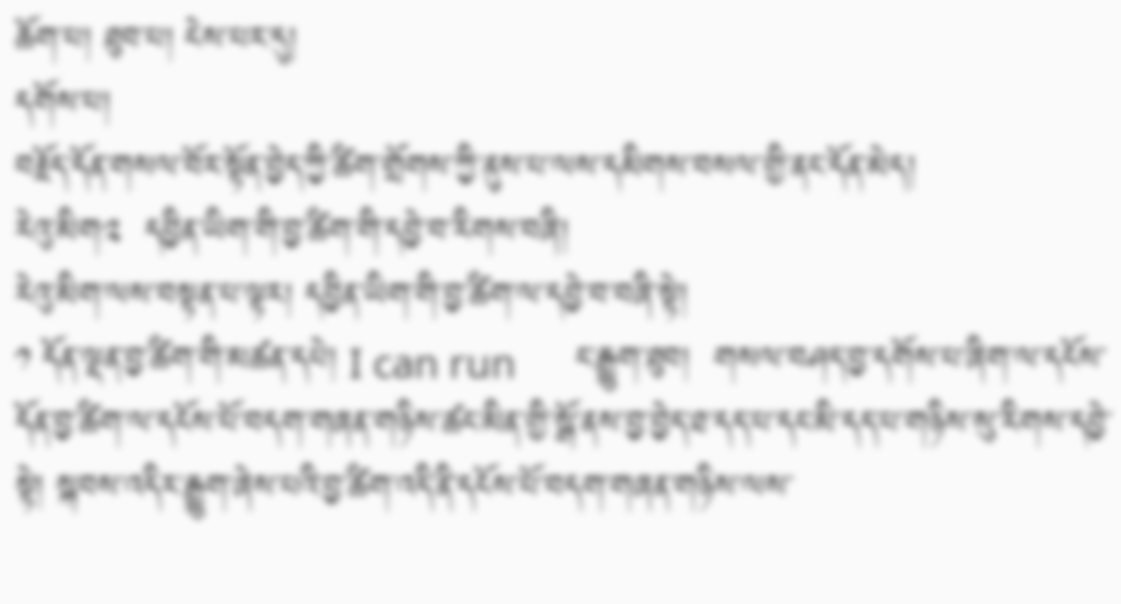ཆོག་པ། ཐུབ་པ། ངེས་པར་དུ།
དགོས་པ།
བརྗོད་དོན་གསལ་བོར་སྟོན་བྱེད་ཀྱི་ཚིག་གྲོགས་ཀྱི་ནུས་པ་ལས་དམིགས་བསལ་གྱི་ནང་དོན་མེད།
རེའུ་མིག༢  དབྱིན་ཡིག་གི་བྱ་ཚིག་གི་དབྱེ་བ་རིགས་བཞི།
རེའུ་མིག་ལས་བསྟན་པ་ལྟར། དབྱིན་ཡིག་གི་བྱ་ཚིག་ལ་དབྱེ་བ་བཞི་སྟེ།
༡ དོན་ལྡན་བྱ་ཚིག་གི་མཚན་དཔེ། I can run      ང་རྒྱུག་ཐུབ།  གསལ་བཤད་བྱ་དགོས་པ་ཞིག་ལ་དངོས་དོན་བྱ་ཚིག་ལ་དངོས་པོ་བདག་གཞན་གཉིས་ཚང་མིན་གྱི་སྒོ་ནས་བྱ་བྱེད་ཐ་དད་པ་དང་མི་དད་པ་གཉིས་སུ་རིགས་དབྱེ་སྟེ། སྐབས་འདིར་རྒྱུག་ཞེས་པའི་བྱ་ཚིག་འདི་ནི་དངོས་པོ་བདག་གཞན་གཉིས་ལས་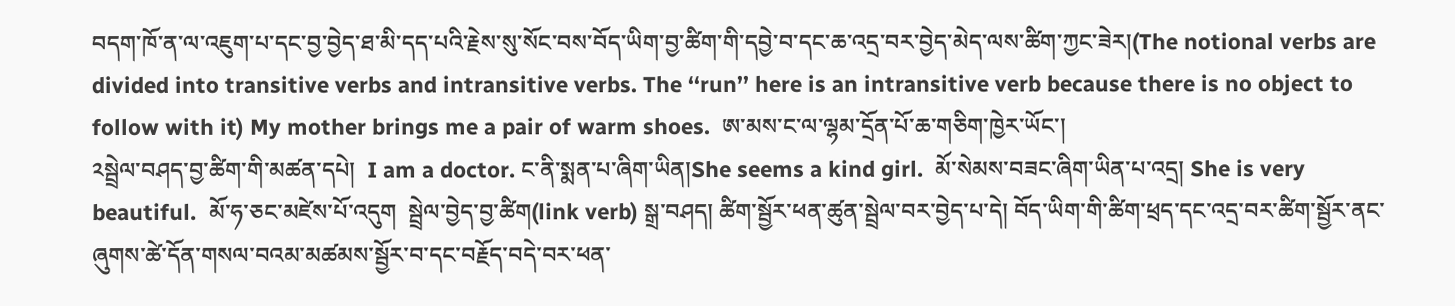བདག་ཁོ་ན་ལ་འཇུག་པ་དང་བྱ་བྱེད་ཐ་མི་དད་པའི་རྗེས་སུ་སོང་བས་བོད་ཡིག་བྱ་ཚིག་གི་དབྱེ་བ་དང་ཆ་འདྲ་བར་བྱེད་མེད་ལས་ཚིག་ཀྱང་ཟེར།(The notional verbs are divided into transitive verbs and intransitive verbs. The ‘‘run’’ here is an intransitive verb because there is no object to follow with it) My mother brings me a pair of warm shoes.  ཨ་མས་ང་ལ་ལྷམ་དྲོན་པོ་ཆ་གཅིག་ཁྱེར་ཡོང་།
༢སྦྲེལ་བཤད་བྱ་ཚིག་གི་མཚན་དཔེ།  I am a doctor. ང་ནི་སྨན་པ་ཞིག་ཡིན།She seems a kind girl.  མོ་སེམས་བཟང་ཞིག་ཡིན་པ་འདྲ། She is very beautiful.  མོ་ཧ་ཅང་མཛེས་པོ་འདུག  སྦྲེལ་བྱེད་བྱ་ཚིག(link verb) སྒྲ་བཤད། ཚིག་སྦྱོར་ཕན་ཚུན་སྦྲེལ་བར་བྱེད་པ་དེ། བོད་ཡིག་གི་ཚིག་ཕྲད་དང་འདྲ་བར་ཚིག་སྦྱོར་ནང་ཞུགས་ཚེ་དོན་གསལ་བའམ་མཚམས་སྦྱོར་བ་དང་བརྗོད་བདེ་བར་ཕན་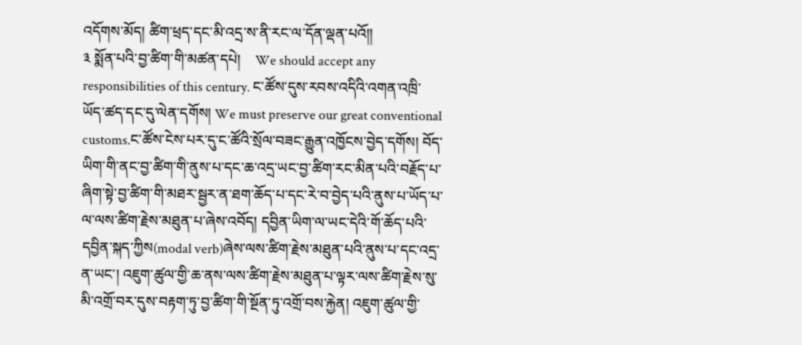འདོགས་མོད། ཚིག་ཕྲད་དང་མི་འདྲ་ས་ནི་རང་ལ་དོན་ལྡན་པའོ།།
༣ སྨོན་པའི་བྱ་ཚིག་གི་མཚན་དཔེ།    We should accept any responsibilities of this century. ང་ཚོས་དུས་རབས་འདིའི་འགན་འཁྲི་ཡོད་ཚད་དང་དུ་ལེན་དགོས། We must preserve our great conventional customs.ང་ཚོས་ངེས་པར་དུ་ང་ཚོའི་སྲོལ་བཟང་རྒྱུན་འཁྱོངས་བྱེད་དགོས། བོད་ཡིག་གི་ནང་བྱ་ཚིག་གི་ནུས་པ་དང་ཆ་འདྲ་ཡང་བྱ་ཚིག་རང་མིན་པའི་བརྗོད་པ་ཞིག་སྟེ་བྱ་ཚིག་གི་མཐར་སྦྱར་ན་ཐག་ཆོད་པ་དང་རེ་བ་བྱེད་པའི་ནུས་པ་ཡོད་པ་ལ་ལས་ཚིག་རྗེས་མཐུན་པ་ཞེས་འབོད། དབྱིན་ཡིག་ལ་ཡང་དེའི་གོ་ཆོད་པའི་དབྱིན་སྐད་ཀྱིས(modal verb)ཞེས་ལས་ཚིག་རྗེས་མཐུན་པའི་ནུས་པ་དང་འདྲ་ན་ཡང་། འཇུག་ཚུལ་གྱི་ཆ་ནས་ལས་ཚིག་རྗེས་མཐུན་པ་ལྟར་ལས་ཚིག་རྗེས་སུ་མི་འགྲོ་བར་དུས་བརྟག་ཏུ་བྱ་ཚིག་གི་སྔོན་ཏུ་འགྲོ་བས་རྐྱེན། འཇུག་ཚུལ་གྱི་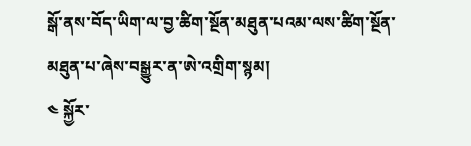སྒོ་ནས་བོད་ཡིག་ལ་བྱ་ཚིག་སྔོན་མཐུན་པའམ་ལས་ཚིག་སྔོན་མཐུན་པ་ཞེས་བསྒྱུར་ན་ཨེ་འགྲིག་སྙམ།
༤ སྐྱོར་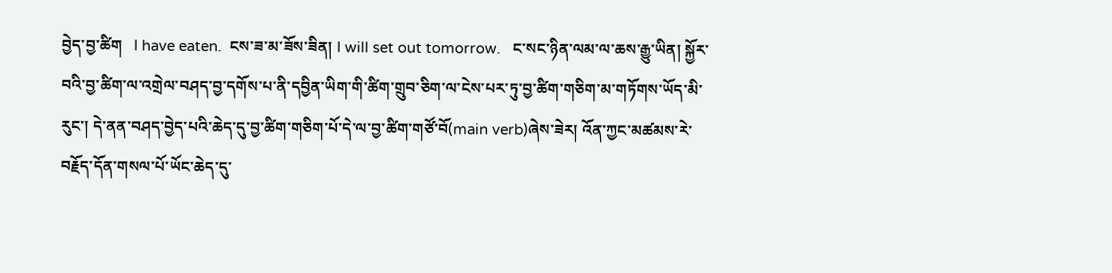བྱེད་བྱ་ཚིག   I have eaten.  ངས་ཟ་མ་ཟོས་ཟིན། I will set out tomorrow.   ང་སང་ཉིན་ལམ་ལ་ཆས་རྒྱུ་ཡིན། སྐྱོར་བའི་བྱ་ཚིག་ལ་འགྲེལ་བཤད་བྱ་དགོས་པ་ནི་དབྱིན་ཡིག་གི་ཚིག་གྲུབ་ཅིག་ལ་ངེས་པར་ཏུ་བྱ་ཚིག་གཅིག་མ་གཏོགས་ཡོད་མི་རུང་། དེ་ནན་བཤད་བྱེད་པའི་ཆེད་དུ་བྱ་ཚིག་གཅིག་པོ་དེ་ལ་བྱ་ཚིག་གཙོ་བོ(main verb)ཞེས་ཟེར། འོན་ཀྱང་མཚམས་རེ་བརྗོད་དོན་གསལ་པོ་ཡོང་ཆེད་དུ་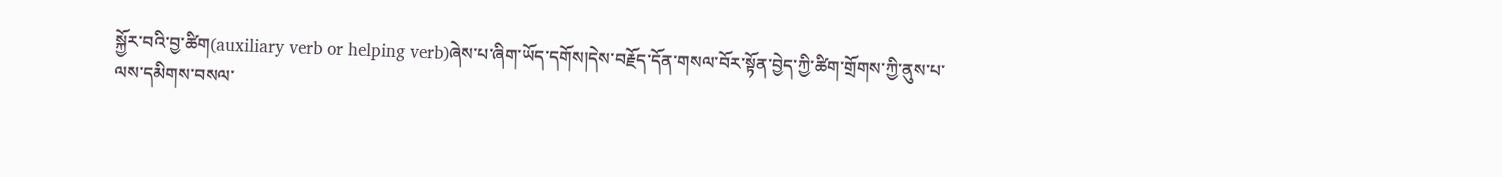སྐྱོར་བའི་བྱ་ཚིག(auxiliary verb or helping verb)ཞེས་པ་ཞིག་ཡོད་དགོས།དེས་བརྗོད་དོན་གསལ་བོར་སྟོན་བྱེད་ཀྱི་ཚིག་གྲོགས་ཀྱི་ནུས་པ་ལས་དམིགས་བསལ་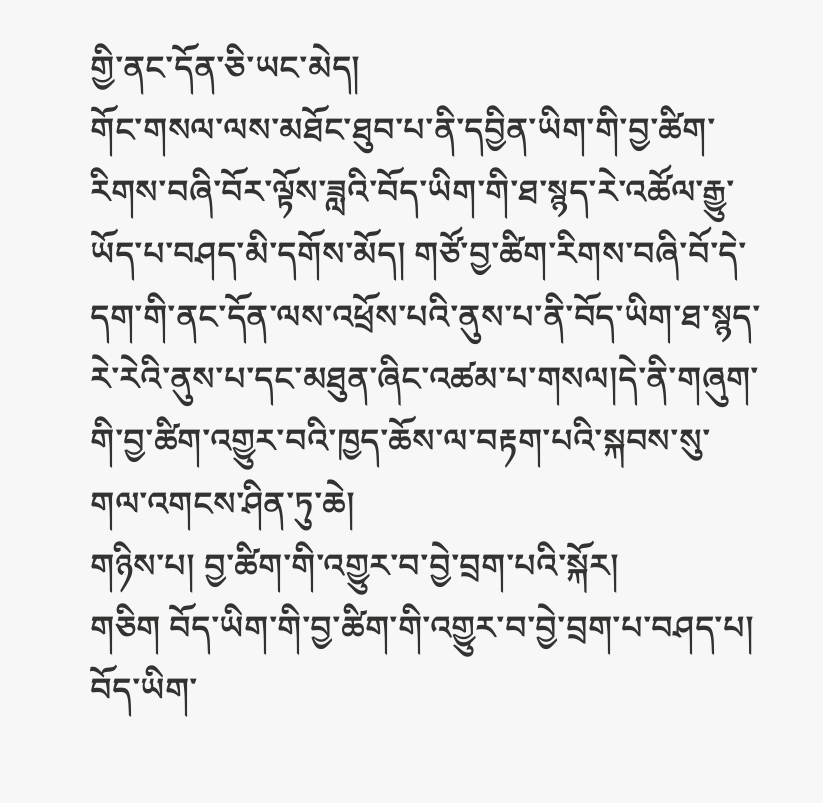གྱི་ནང་དོན་ཅི་ཡང་མེད།
གོང་གསལ་ལས་མཐོང་ཐུབ་པ་ནི་དབྱིན་ཡིག་གི་བྱ་ཚིག་རིགས་བཞི་བོར་ལྟོས་ཟླའི་བོད་ཡིག་གི་ཐ་སྙད་རེ་འཚོལ་རྒྱུ་ཡོད་པ་བཤད་མི་དགོས་མོད། གཙོ་བྱ་ཚིག་རིགས་བཞི་བོ་དེ་དག་གི་ནང་དོན་ལས་འཕྲོས་པའི་ནུས་པ་ནི་བོད་ཡིག་ཐ་སྙད་རེ་རེའི་ནུས་པ་དང་མཐུན་ཞིང་འཚམ་པ་གསལ།དེ་ནི་གཞུག་གི་བྱ་ཚིག་འགྱུར་བའི་ཁྱད་ཆོས་ལ་བརྟག་པའི་སྐབས་སུ་གལ་འགངས་ཤིན་ཏུ་ཆེ།
གཉིས་པ། བྱ་ཚིག་གི་འགྱུར་བ་བྱེ་བྲག་པའི་སྐོར།
གཅིག བོད་ཡིག་གི་བྱ་ཚིག་གི་འགྱུར་བ་བྱེ་བྲག་པ་བཤད་པ།
བོད་ཡིག་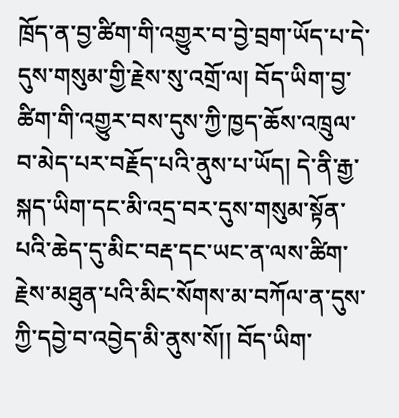ཁྲོད་ན་བྱ་ཚིག་གི་འགྱུར་བ་བྱེ་བྲག་ཡོད་པ་དེ་དུས་གསུམ་གྱི་རྗེས་སུ་འགྲོ་ལ། བོད་ཡིག་བྱ་ཚིག་གི་འགྱུར་བས་དུས་ཀྱི་ཁྱད་ཆོས་འཁྲུལ་བ་མེད་པར་བརྗོད་པའི་ནུས་པ་ཡོད། དེ་ནི་རྒྱ་སྐད་ཡིག་དང་མི་འདྲ་བར་དུས་གསུམ་སྟོན་པའི་ཆེད་དུ་མིང་བརྡ་དང་ཡང་ན་ལས་ཚིག་རྗེས་མཐུན་པའི་མིང་སོགས་མ་བཀོལ་ན་དུས་ཀྱི་དབྱེ་བ་འབྱེད་མི་ནུས་སོ།། བོད་ཡིག་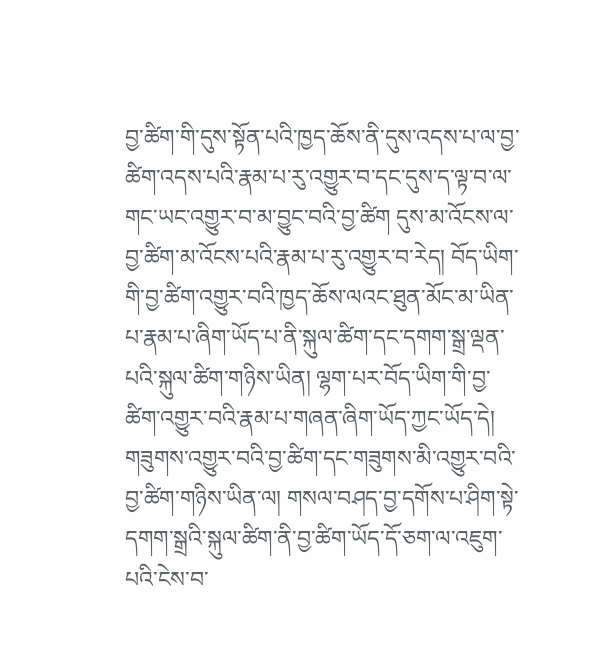བྱ་ཚིག་གི་དུས་སྟོན་པའི་ཁྱད་ཆོས་ནི་དུས་འདས་པ་ལ་བྱ་ཚིག་འདས་པའི་རྣམ་པ་རུ་འགྱུར་བ་དང་དུས་ད་ལྟ་བ་ལ་གང་ཡང་འགྱུར་བ་མ་བྱུང་བའི་བྱ་ཚིག དུས་མ་འོངས་ལ་བྱ་ཚིག་མ་འོངས་པའི་རྣམ་པ་རུ་འགྱུར་བ་རེད། བོད་ཡིག་གི་བྱ་ཚིག་འགྱུར་བའི་ཁྱད་ཆོས་ལའང་ཐུན་མོང་མ་ཡིན་པ་རྣམ་པ་ཞིག་ཡོད་པ་ནི་སྐུལ་ཚིག་དང་དགག་སྒྲ་ལྡན་པའི་སྐུལ་ཚིག་གཉིས་ཡིན། ལྷག་པར་བོད་ཡིག་གི་བྱ་ཚིག་འགྱུར་བའི་རྣམ་པ་གཞན་ཞིག་ཡོད་ཀྱང་ཡོད་དེ། གཟུགས་འགྱུར་བའི་བྱ་ཚིག་དང་གཟུགས་མི་འགྱུར་བའི་བྱ་ཚིག་གཉིས་ཡིན་ལ། གསལ་བཤད་བྱ་དགོས་པ་ཤིག་སྟེ་དགག་སྒྲའི་སྐུལ་ཚིག་ནི་བྱ་ཚིག་ཡོད་དོ་ཅག་ལ་འཇུག་པའི་ངེས་བ་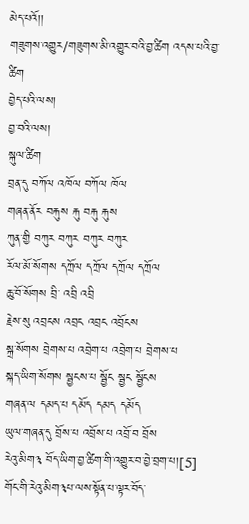མེད་པའོ།།
གཟུགས་འགྱུར/གཟུགས་མི་འགྱུར་བའི་བྱ་ཚིག འདས་པའི་བྱ་ཚིག
བྱེད་པའི་ལས།
བྱ་བའི་ལས།
སྐུལ་ཚིག
བྲན་དུ བཀོལ འཁོལ བཀོལ ཁོལ
གཞན་ནོར བརྐུས རྐུ བརྐུ རྐུས
ཀུན་གྱི བཀུར བཀུར བཀུར བཀུར
རོལ་མོ་སོགས དཀྲོལ དཀྲོལ དཀྲོལ དཀྲོལ
ཆུ་བོ་སོགས བྲི་ འབྲི འབྲི
རྗེས་སུ འབྲངས འབྲང འབྲང འབྲོངས
སྐྲ་སོགས བྲེགས་པ འབྲེག་པ འབྲེག་པ བྲེགས་པ
སྐད་ཡིག་སོགས སྦྱངས་པ སྦྱོང སྦྱང སྦྱོངས
གཞན་ལ དམད་པ དམོད དམད དམོད
ཡུལ་གཞན་དུ བྲོས་པ འབྲོས་པ འབྲོ་བ བྲོས
རེའུ་མིག༣ བོད་ཡིག་བྱ་ཚིག་གི་འགྱུར་བ་བྱེ་བྲག་པ།[5]
གོང་གི་རེའུ་མིག༣པ་ལས་སྟོན་པ་ལྟར་བོད་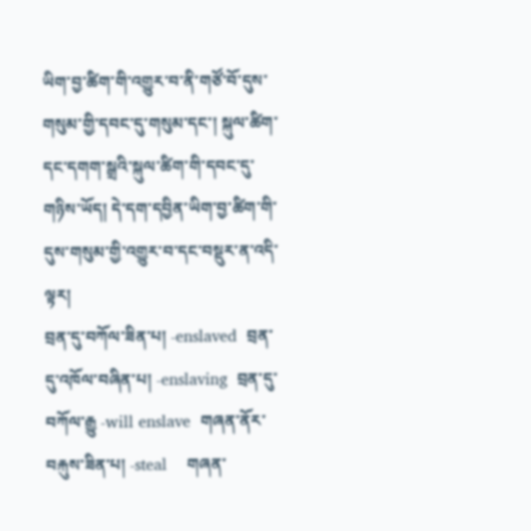ཡིག་བྱ་ཚིག་གི་འགྱུར་བ་ནི་གཙོ་བོ་དུས་གསུམ་གྱི་དབང་དུ་གསུམ་དང་། སྐུལ་ཚིག་དང་དགག་སྒྲའི་སྐུལ་ཚིག་གི་དབང་དུ་གཉིས་ཡོད། དེ་དག་དབྱིན་ཡིག་བྱ་ཚིག་གི་དུས་གསུམ་གྱི་འགྱུར་བ་དང་བསྡུར་ན་འདི་ལྟར།
བྲན་དུ་བཀོལ་ཟིན་པ། -enslaved  བྲན་དུ་འཁོལ་བཞིན་པ། -enslaving  བྲན་དུ་བཀོལ་རྒྱུ -will enslave  གཞན་ནོར་བརྐུས་ཟིན་པ། -steal    གཞན་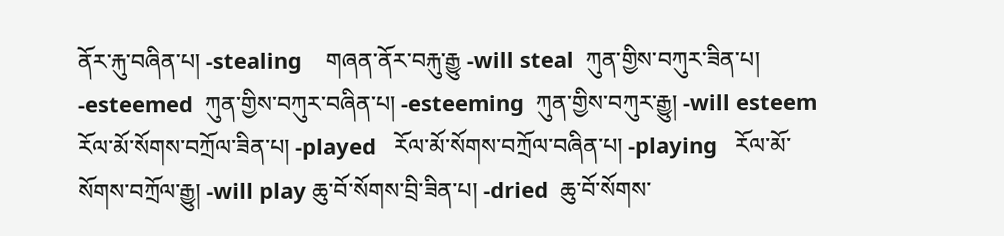ནོར་རྐུ་བཞིན་པ། -stealing    གཞན་ནོར་བརྐུ་རྒྱུ -will steal  ཀུན་གྱིས་བཀུར་ཟིན་པ། -esteemed  ཀུན་གྱིས་བཀུར་བཞིན་པ། -esteeming  ཀུན་གྱིས་བཀུར་རྒྱུ། -will esteem  རོལ་མོ་སོགས་བཀྲོལ་ཟིན་པ། -played   རོལ་མོ་སོགས་བཀྲོལ་བཞིན་པ། -playing   རོལ་མོ་སོགས་བཀྲོལ་རྒྱུ། -will play ཆུ་བོ་སོགས་བྲི་ཟིན་པ། -dried  ཆུ་བོ་སོགས་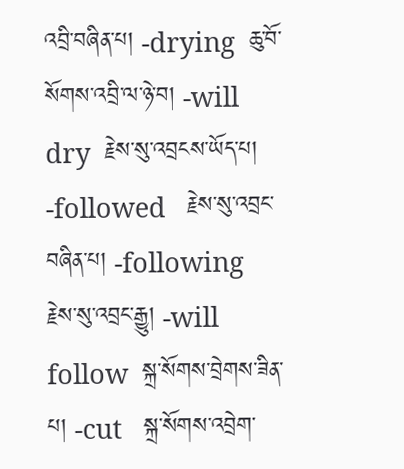འབྲི་བཞིན་པ། -drying  ཆུ་བོ་སོགས་འབྲི་ལ་ཉེ་བ། -will dry  རྗེས་སུ་འབྲངས་ཡོད་པ། -followed   རྗེས་སུ་འབྲང་བཞིན་པ། -following   རྗེས་སུ་འབྲང་རྒྱུ། -will follow  སྐྲ་སོགས་བྲེགས་ཟིན་པ། -cut   སྐྲ་སོགས་འབྲེག་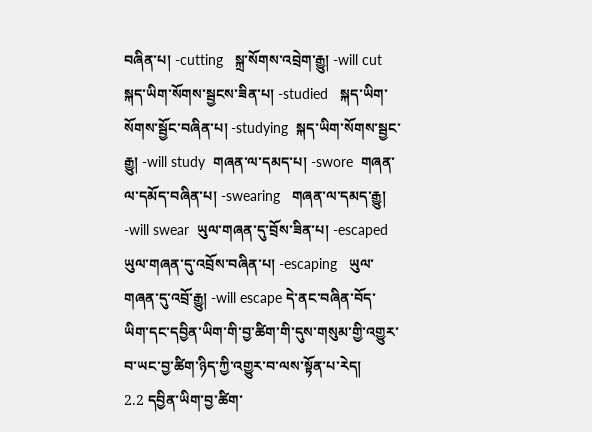བཞིན་པ། -cutting   སྐྲ་སོགས་འབྲེག་རྒྱུ། -will cut   སྐད་ཡིག་སོགས་སྦྱངས་ཟིན་པ། -studied   སྐད་ཡིག་སོགས་སྦྱོང་བཞིན་པ། -studying  སྐད་ཡིག་སོགས་སྦྱང་རྒྱུ། -will study  གཞན་ལ་དམད་པ། -swore  གཞན་ལ་དམོད་བཞིན་པ། -swearing   གཞན་ལ་དམད་རྒྱུ། -will swear  ཡུལ་གཞན་དུ་བྲོས་ཟིན་པ། -escaped  ཡུལ་གཞན་དུ་འབྲོས་བཞིན་པ། -escaping   ཡུལ་གཞན་དུ་འབྲོ་རྒྱུ། -will escape དེ་ནང་བཞིན་བོད་ཡིག་དང་དབྱིན་ཡིག་གི་བྱ་ཚིག་གི་དུས་གསུམ་གྱི་འགྱུར་བ་ཡང་བྱ་ཚིག་ཉིད་ཀྱི་འགྱུར་བ་ལས་སྟོན་པ་རེད།
2.2 དབྱིན་ཡིག་བྱ་ཚིག་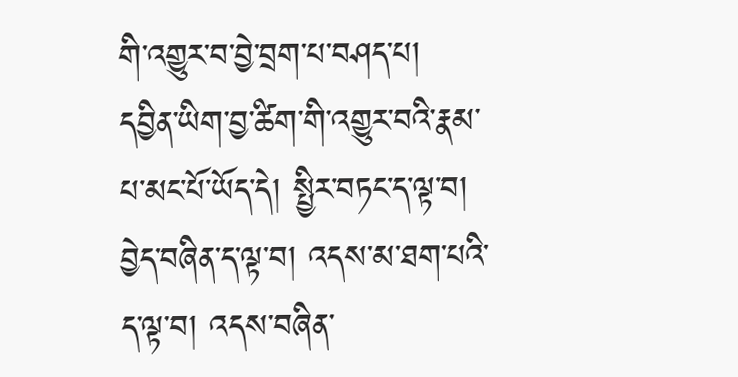གི་འགྱུར་བ་བྱེ་བྲག་པ་བཤད་པ།
དབྱིན་ཡིག་བྱ་ཚིག་གི་འགྱུར་བའི་རྣམ་པ་མང་པོ་ཡོད་དེ། སྤྱིར་བཏང་ད་ལྟ་བ། བྱེད་བཞིན་ད་ལྟ་བ། འདས་མ་ཐག་པའི་ད་ལྟ་བ། འདས་བཞིན་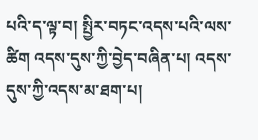པའི་ད་ལྟ་བ། སྤྱིར་བཏང་འདས་པའི་ལས་ཚིག འདས་དུས་ཀྱི་བྱེད་བཞིན་པ། འདས་དུས་ཀྱི་འདས་མ་ཐག་པ།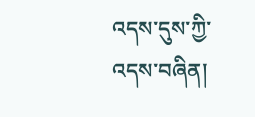འདས་དུས་ཀྱི་འདས་བཞིན།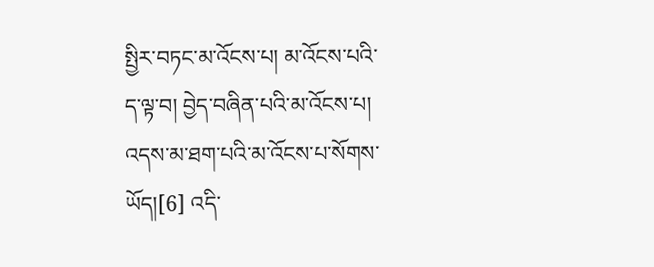སྤྱིར་བཏང་མ་འོངས་པ། མ་འོངས་པའི་ད་ལྟ་བ། བྱེད་བཞིན་པའི་མ་འོངས་པ། འདས་མ་ཐག་པའི་མ་འོངས་པ་སོགས་ཡོད།[6] འདི་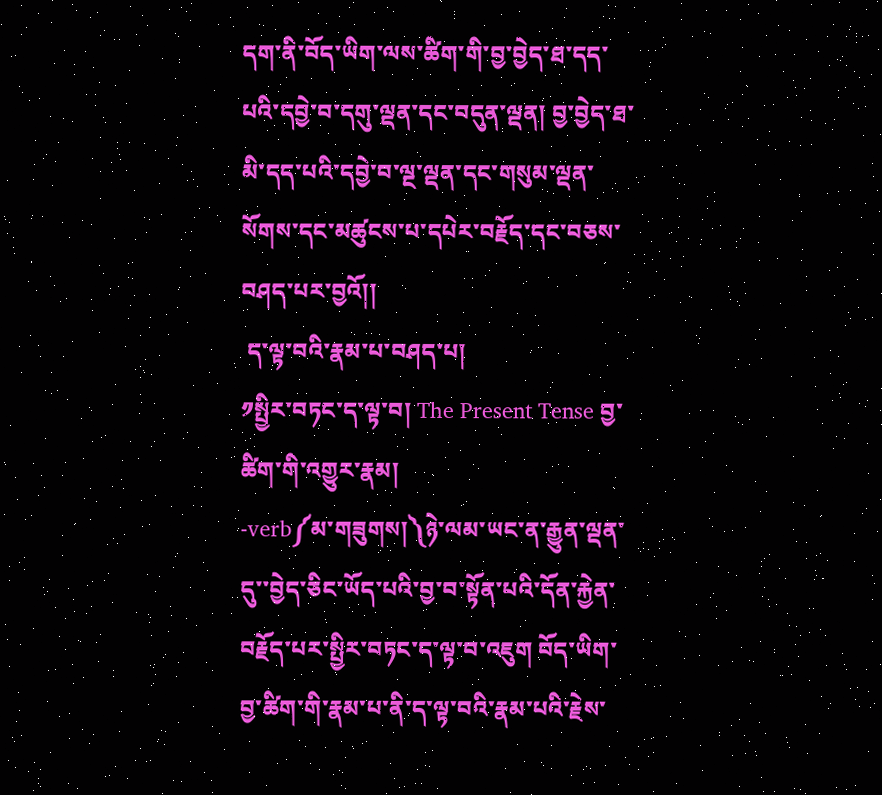དག་ནི་བོད་ཡིག་ལས་ཚིག་གི་བྱ་བྱེད་ཐ་དད་པའི་དབྱེ་བ་དགུ་ལྡན་དང་བདུན་ལྡན། བྱ་བྱེད་ཐ་མི་དད་པའི་དབྱེ་བ་ལྔ་ལྡན་དང་གསུམ་ལྡན་སོགས་དང་མཚུངས་པ་དཔེར་བརྗོད་དང་བཅས་བཤད་པར་བྱའོ།།
 ད་ལྟ་བའི་རྣམ་པ་བཤད་པ།
༡སྤྱིར་བཏང་ད་ལྟ་བ། The Present Tense བྱ་ཚིག་གི་འགྱུར་རྣམ།
-verb༼མ་གཟུགས།༽ཉེ་ལམ་ཡང་ན་རྒྱུན་ལྡན་དུ་་བྱེད་ཅིང་ཡོད་པའི་བྱ་བ་སྟོན་པའི་དོན་རྐྱེན་བརྗོད་པར་སྤྱིར་བཏང་ད་ལྟ་བ་འཇུག བོད་ཡིག་བྱ་ཚིག་གི་རྣམ་པ་ནི་ད་ལྟ་བའི་རྣམ་པའི་རྗེས་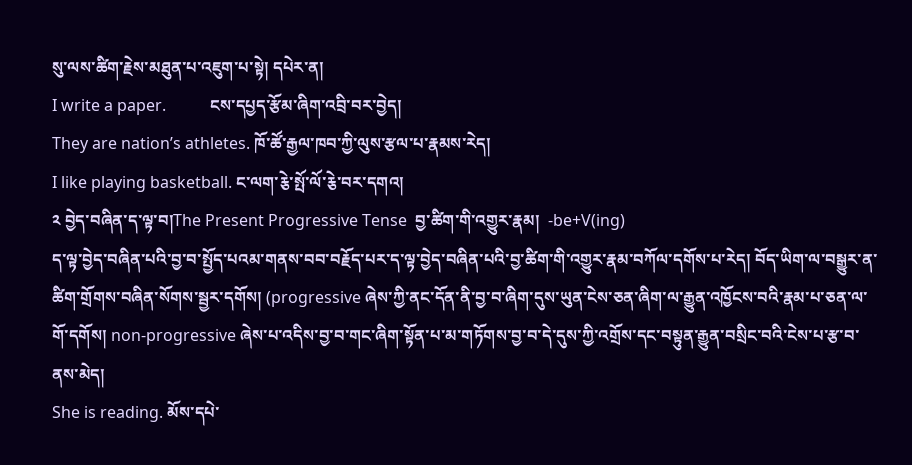སུ་ལས་ཚིག་རྗེས་མཐུན་པ་འཇུག་པ་སྟེ། དཔེར་ན།
I write a paper.           ངས་དཔྱད་རྩོམ་ཞིག་འབྲི་བར་བྱེད།
They are nation’s athletes. ཁོ་ཚོ་རྒྱལ་ཁབ་ཀྱི་ལུས་རྩལ་པ་རྣམས་རེད།
I like playing basketball. ང་ལག་རྕེ་སྤོ་ལོ་རྕེ་བར་དགའ།
༢ བྱེད་བཞིན་ད་ལྟ་བ།The Present Progressive Tense  བྱ་ཚིག་གི་འགྱུར་རྣམ།  -be+V(ing)
ད་ལྟ་བྱེད་བཞིན་པའི་བྱ་བ་སྤྱོད་པའམ་གནས་བབ་བརྗོད་པར་ད་ལྟ་བྱེད་བཞིན་པའི་བྱ་ཚིག་གི་འགྱུར་རྣམ་བཀོལ་དགོས་པ་རེད། བོད་ཡིག་ལ་བསྒྱུར་ན་ཚིག་གྲོགས་བཞིན་སོགས་སྦྱར་དགོས། (progressive ཞེས་ཀྱི་ནང་དོན་ནི་བྱ་བ་ཞིག་དུས་ཡུན་ངེས་ཅན་ཞིག་ལ་རྒྱུན་འཁྱོངས་བའི་རྣམ་པ་ཅན་ལ་གོ་དགོས། non-progressive ཞེས་པ་འདིས་བྱ་བ་གང་ཞིག་སྟོན་པ་མ་གཏོགས་བྱ་བ་དེ་དུས་ཀྱི་འགྲོས་དང་བསྟུན་རྒྱུན་བསྲིང་བའི་ངེས་པ་རྩ་བ་ནས་མེད།
She is reading. མོས་དཔེ་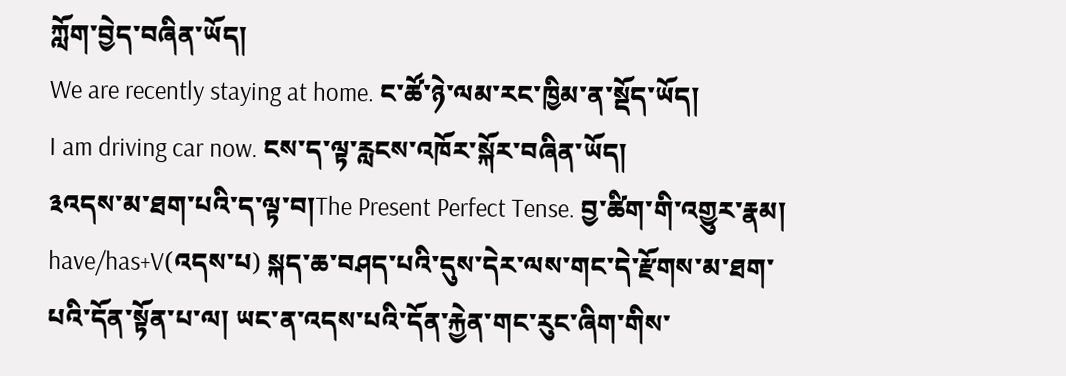ཀློག་བྱེད་བཞིན་ཡོད།
We are recently staying at home. ང་ཚོ་ཉེ་ལམ་རང་ཁྱིམ་ན་སྡོད་ཡོད།
I am driving car now. ངས་ད་ལྟ་རླངས་འཁོར་སྐོར་བཞིན་ཡོད།
༣འདས་མ་ཐག་པའི་ད་ལྟ་བ།The Present Perfect Tense. བྱ་ཚིག་གི་འགྱུར་རྣམ།
have/has+V(འདས་པ) སྐད་ཆ་བཤད་པའི་དུས་དེར་ལས་གང་དེ་རྫོགས་མ་ཐག་
པའི་དོན་སྟོན་པ་ལ། ཡང་ན་འདས་པའི་དོན་རྐྱེན་གང་རུང་ཞིག་གིས་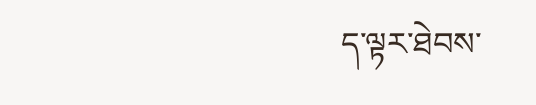ད་ལྟར་ཐེབས་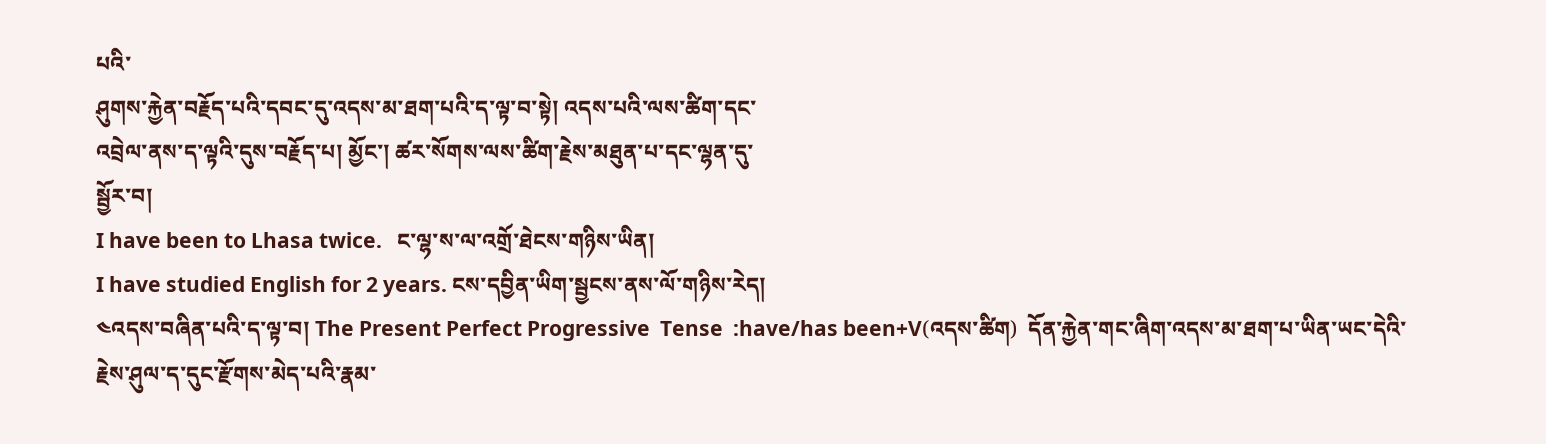པའི་
ཤུགས་རྐྱེན་བརྗོད་པའི་དབང་དུ་འདས་མ་ཐག་པའི་ད་ལྟ་བ་སྟེ། འདས་པའི་ལས་ཚིག་དང་
འབྲེལ་ནས་ད་ལྟའི་དུས་བརྗོད་པ། མྱོང་། ཚར་སོགས་ལས་ཚིག་རྗེས་མཐུན་པ་དང་ལྷན་དུ་
སྦྱོར་བ།
I have been to Lhasa twice.   ང་ལྷ་ས་ལ་འགྲོ་ཐེངས་གཉིས་ཡིན།
I have studied English for 2 years. ངས་དབྱིན་ཡིག་སྦྱངས་ནས་ལོ་གཉིས་རེད།
༤འདས་བཞིན་པའི་ད་ལྟ་བ། The Present Perfect Progressive  Tense  :have/has been+V(འདས་ཚིག)  དོན་རྐྱེན་གང་ཞིག་འདས་མ་ཐག་པ་ཡིན་ཡང་དེའི་རྗེས་ཤུལ་ད་དུང་རྫོགས་མེད་པའི་རྣམ་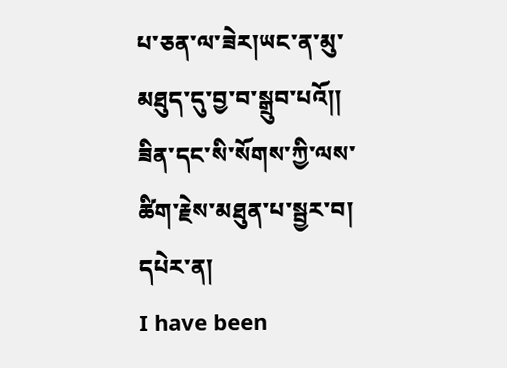པ་ཅན་ལ་ཟེར།ཡང་ན་མུ་མཐུད་དུ་བྱ་བ་སྒྲུབ་པའོ།། ཟིན་དང་སི་སོགས་ཀྱི་ལས་ཚིག་རྗེས་མཐུན་པ་སྦྱར་བ། དཔེར་ན།
I have been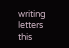writing letters this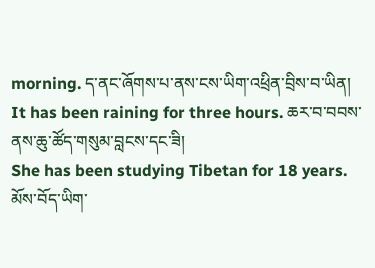morning. ད་ནང་ཞོགས་པ་ནས་ངས་ཡིག་འཕྲིན་བྲིས་བ་ཡིན།
It has been raining for three hours. ཆར་བ་བབས་ནས་ཆུ་ཚོད་གསུམ་བླངས་དང་ཟི།
She has been studying Tibetan for 18 years. མོས་བོད་ཡིག་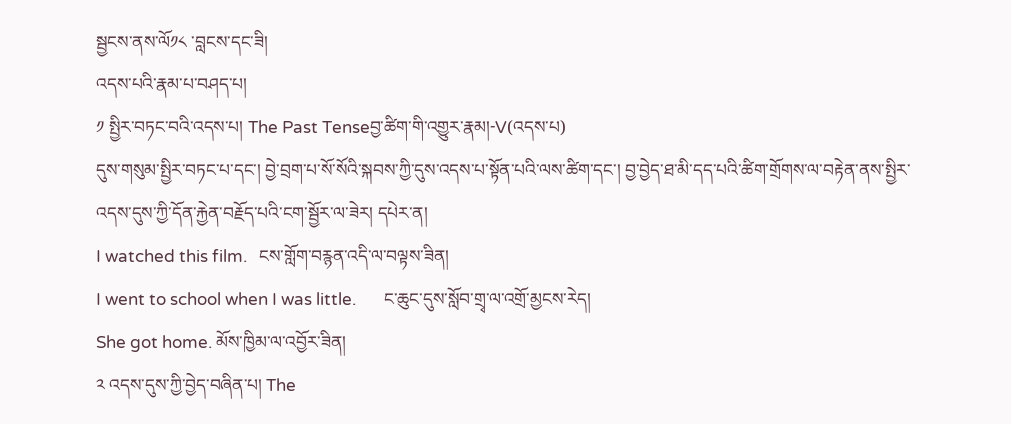སྦྱངས་ནས་ལོ༡༨ ་བླངས་དང་ཟི།
འདས་པའི་རྣམ་པ་བཤད་པ།
༡ སྤྱིར་བཏང་བའི་འདས་པ། The Past Tenseབྱ་ཚིག་གི་འགྱུར་རྣམ།-V(འདས་པ)
དུས་གསུམ་སྤྱིར་བཏང་པ་དང་། བྱེ་བྲག་པ་སོ་སོའི་སྐབས་ཀྱི་དུས་འདས་པ་སྟོན་པའི་ལས་ཚིག་དང་། བྱ་བྱེད་ཐ་མི་དད་པའི་ཚིག་གྲོགས་ལ་བརྟེན་ནས་སྤྱིར་འདས་དུས་ཀྱི་དོན་རྐྱེན་བརྗོད་པའི་ངག་སྦྱོར་ལ་ཟེར། དཔེར་ན།
I watched this film.   ངས་གློག་བརྙན་འདི་ལ་བལྟས་ཟིན།
I went to school when I was little.       ང་ཆུང་དུས་སློབ་གྲྭ་ལ་འགྲོ་མྱངས་རེད།
She got home. མོས་ཁྱིམ་ལ་འབྱོར་ཟིན།
༢ འདས་དུས་ཀྱི་བྱེད་བཞིན་པ། The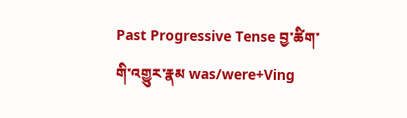Past Progressive Tense བྱ་ཚིག་གི་འགྱུར་རྣམ was/were+Ving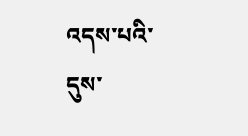འདས་པའི་དུས་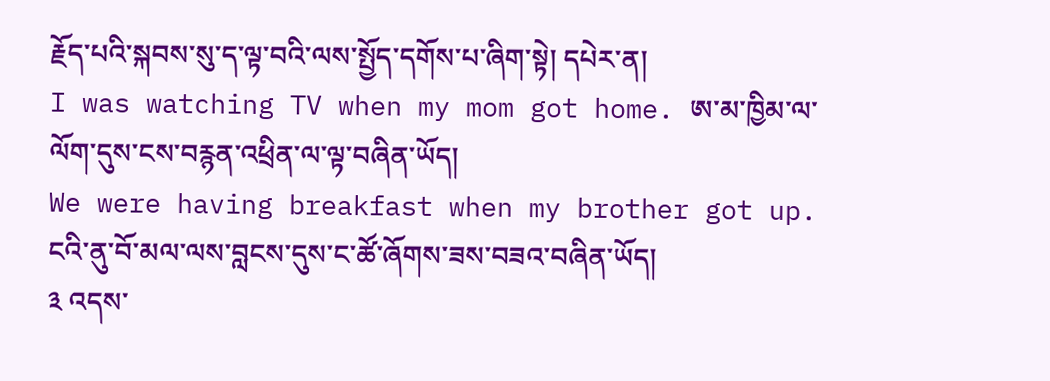རྗོད་པའི་སྐབས་སུ་ད་ལྟ་བའི་ལས་སྤྱོད་དགོས་པ་ཞིག་སྟེ། དཔེར་ན།
I was watching TV when my mom got home. ཨ་མ་ཁྱིམ་ལ་ལོག་དུས་ངས་བརྙན་འཕྲིན་ལ་ལྟ་བཞིན་ཡོད།
We were having breakfast when my brother got up. ངའི་ནུ་བོ་མལ་ལས་བླངས་དུས་ང་ཚོ་ཞོགས་ཟས་བཟའ་བཞིན་ཡོད།
༣ འདས་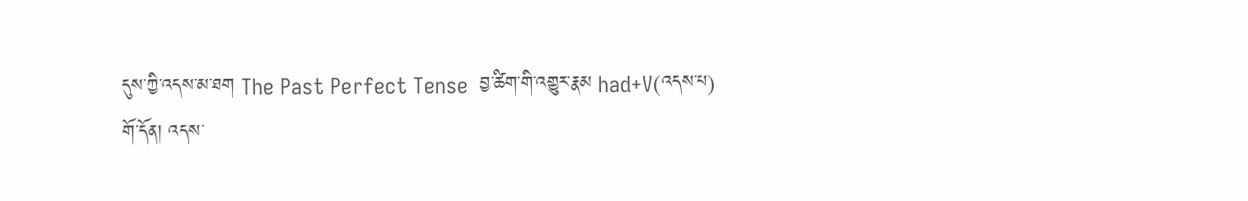དུས་ཀྱི་འདས་མ་ཐག The Past Perfect Tense  བྱ་ཚིག་གི་འགྱུར་རྣམ had+V(འདས་པ)
གོ་དོན། འདས་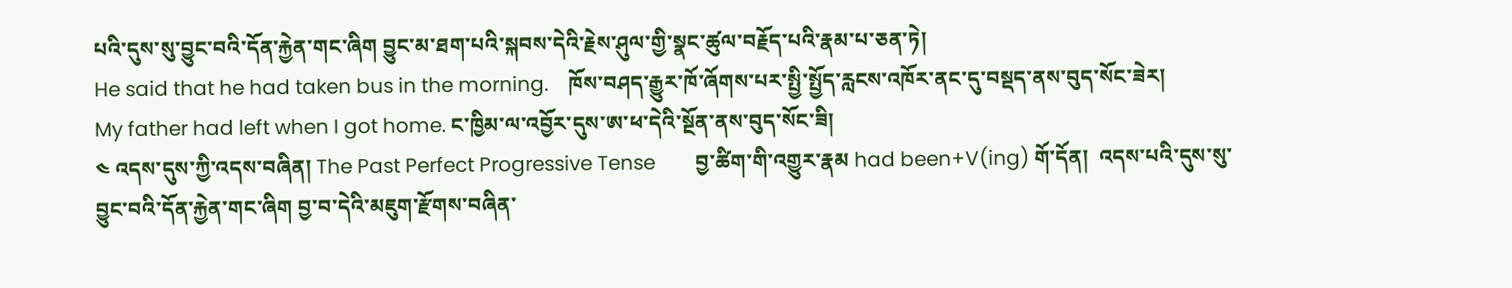པའི་དུས་སུ་བྱུང་བའི་དོན་རྐྱེན་གང་ཞིག བྱུང་མ་ཐག་པའི་སྐབས་དེའི་རྗེས་ཤུལ་གྱི་སྣང་ཚུལ་བརྗོད་པའི་རྣམ་པ་ཅན་ཏེ།
He said that he had taken bus in the morning.    ཁོས་བཤད་རྒྱུར་ཁོ་ཞོགས་པར་སྤྱི་སྤྱོད་རླངས་འཁོར་ནང་དུ་བསྡད་ནས་བུད་སོང་ཟེར།
My father had left when I got home. ང་ཁྱིམ་ལ་འབྱོར་དུས་ཨ་ཕ་དེའི་སྔོན་ནས་བུད་སོང་ཟི།
༤ འདས་དུས་ཀྱི་འདས་བཞིན། The Past Perfect Progressive Tense        བྱ་ཚིག་གི་འགྱུར་རྣམ had been+V(ing) གོ་དོན།  འདས་པའི་དུས་སུ་བྱུང་བའི་དོན་རྐྱེན་གང་ཞིག བྱ་བ་དེའི་མཇུག་རྫོགས་བཞིན་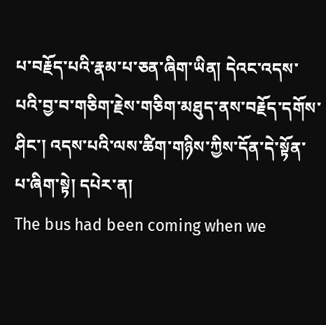པ་བརྗོད་པའི་རྣམ་པ་ཅན་ཞིག་ཡིན། དེའང་འདས་པའི་བྱ་བ་གཅིག་རྗེས་གཅིག་མཐུད་ནས་བརྗོད་དགོས་ཤིང་། འདས་པའི་ལས་ཚིག་གཉིས་ཀྱིས་དོན་དེ་སྟོན་པ་ཞིག་སྟེ། དཔེར་ན།
The bus had been coming when we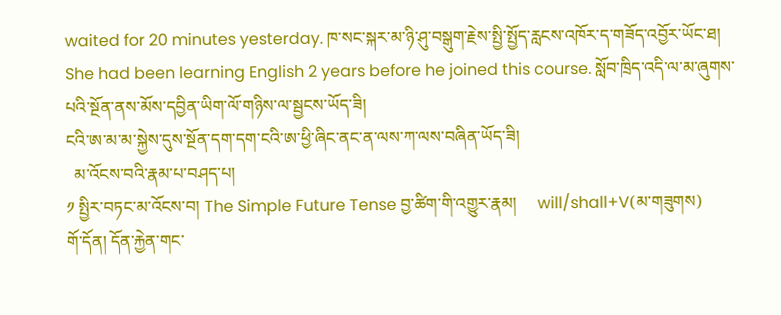waited for 20 minutes yesterday. ཁ་སང་སྐར་མ་ཉི་ཤུ་བསྒུག་རྗེས་སྤྱི་སྤྱོད་རླངས་འཁོར་ད་གཟོད་འབྱོར་ཡོང་ཐ།
She had been learning English 2 years before he joined this course. སློབ་ཁྲིད་འདི་ལ་མ་ཞུགས་པའི་སྔོན་ནས་མོས་དབྱིན་ཡིག་ལོ་གཉིས་ལ་སྦྱངས་ཡོད་ཟི།
ངའི་ཨ་མ་མ་སྐྱེས་དུས་སྔོན་དག་དག་ངའི་ཨ་ཕྱི་ཞིང་ནང་ན་ལས་ཀ་ལས་བཞིན་ཡོད་ཟི།
  མ་འོངས་བའི་རྣམ་པ་བཤད་པ།
༡ སྤྱིར་བཏང་མ་འོངས་བ། The Simple Future Tense བྱ་ཚིག་གི་འགྱུར་རྣམ།     will/shall+V(མ་གཟུགས)
གོ་དོན། དོན་རྐྱེན་གང་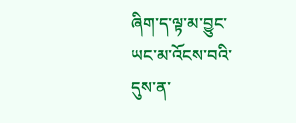ཞིག་ད་ལྟ་མ་བྱུང་ཡང་མ་འོངས་བའི་དུས་ན་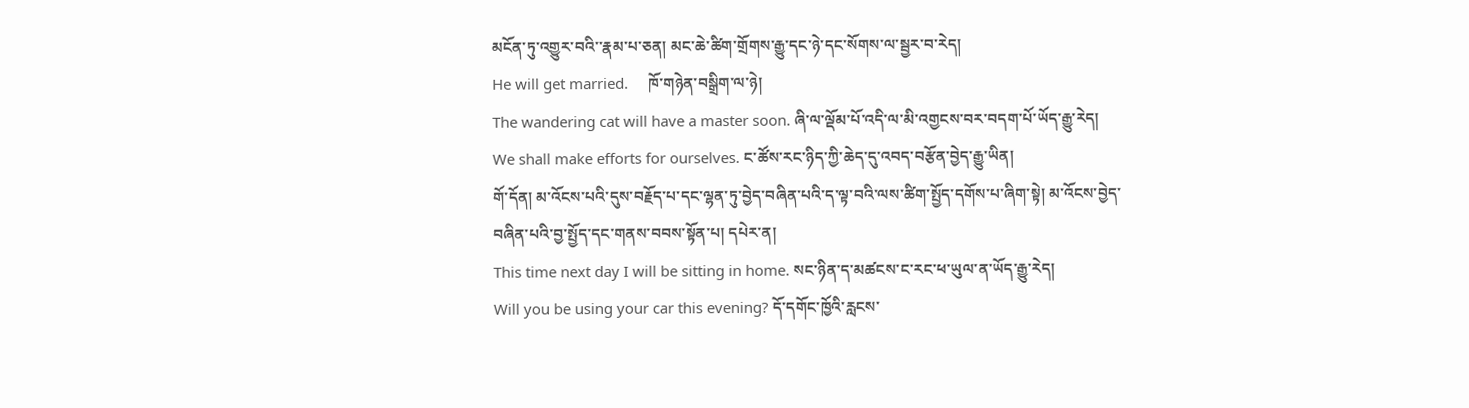མངོན་ཏུ་འགྱུར་བའི་་རྣམ་པ་ཅན། མང་ཆེ་ཚིག་གྲོགས་རྒྱུ་དང་ཉེ་དང་སོགས་ལ་སྦྱར་བ་རེད།
He will get married.     ཁོ་གཉེན་བསྒྲིག་ལ་ཉེ།
The wandering cat will have a master soon. ཞི་ལ་ལྡོམ་པོ་འདི་ལ་མི་འགྱངས་བར་བདག་པོ་ཡོད་རྒྱུ་རེད།
We shall make efforts for ourselves. ང་ཚོས་རང་ཉིད་ཀྱི་ཆེད་དུ་འབད་བརྩོན་བྱེད་རྒྱུ་ཡིན།
གོ་དོན། མ་འོངས་པའི་དུས་བརྗོད་པ་དང་ལྷན་ཏུ་བྱེད་བཞིན་པའི་ད་ལྟ་བའི་ལས་ཚིག་སྤྱོད་དགོས་པ་ཞིག་སྟེ། མ་འོངས་བྱེད་བཞིན་པའི་བྱ་སྤྱོད་དང་གནས་བབས་སྟོན་པ། དཔེར་ན།
This time next day I will be sitting in home. སང་ཉིན་ད་མཚངས་ང་རང་ཕ་ཡུལ་ན་ཡོད་རྒྱུ་རེད།
Will you be using your car this evening? དོ་དགོང་ཁྱོའི་རླངས་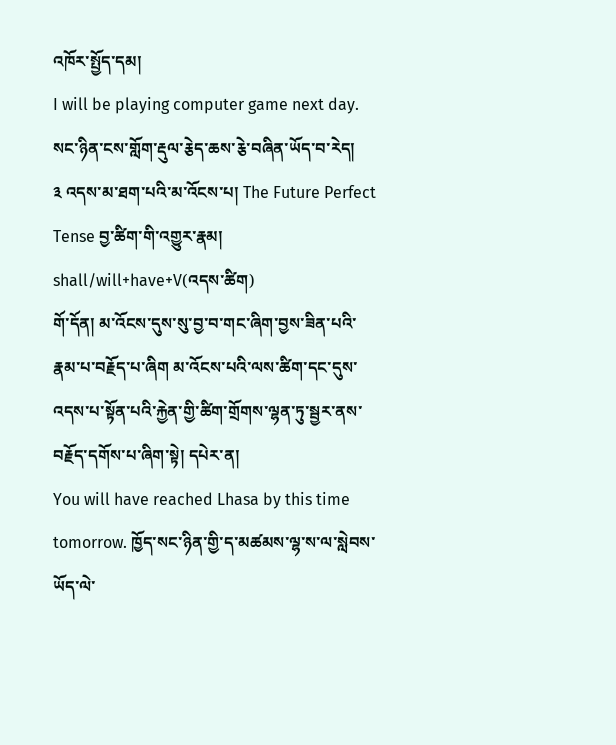འཁོར་སྤྱོད་དམ།
I will be playing computer game next day. སང་ཉིན་ངས་གློག་རྡུལ་རྕེད་ཆས་རྕེ་བཞིན་ཡོད་བ་རེད།
༣ འདས་མ་ཐག་པའི་མ་འོངས་པ། The Future Perfect Tense བྱ་ཚིག་གི་འགྱུར་རྣམ།  shall/will+have+V(འདས་ཚིག)
གོ་དོན། མ་འོངས་དུས་སུ་བྱ་བ་གང་ཞིག་བྱས་ཟིན་པའི་རྣམ་པ་བརྗོད་པ་ཞིག མ་འོངས་པའི་ལས་ཚིག་དང་དུས་འདས་པ་སྟོན་པའི་རྐྱེན་གྱི་ཚིག་གྲོགས་ལྷན་ཏུ་སྦྱར་ནས་བརྗོད་དགོས་པ་ཞིག་སྟེ། དཔེར་ན།
You will have reached Lhasa by this time tomorrow. ཁྱོད་སང་ཉིན་གྱི་ད་མཚམས་ལྷ་ས་ལ་སླེབས་ཡོད་ལེ་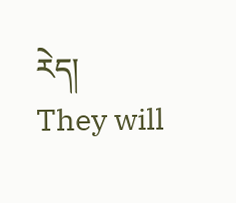རེད།
They will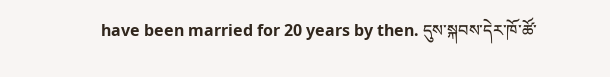have been married for 20 years by then. དུས་སྐབས་དེར་ཁོ་ཚོ་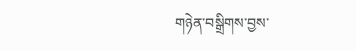གཉེན་བསྒྲིགས་བྱས་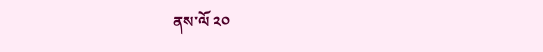ནས་ལོ ༢༠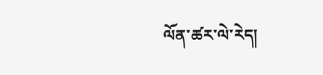ལོན་ཚར་ལེ་རེད།